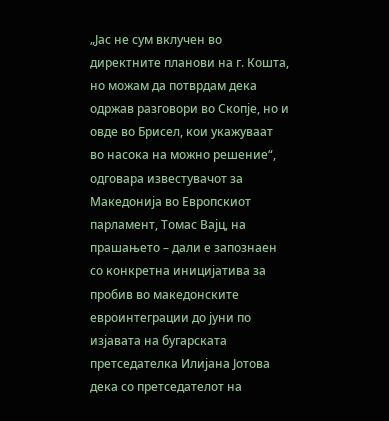„Јас не сум вклучен во директните планови на г. Кошта, но можам да потврдам дека одржав разговори во Скопје, но и овде во Брисел, кои укажуваат во насока на можно решение“, одговара известувачот за Македонија во Европскиот парламент, Томас Вајц, на прашањето – дали е запознаен со конкретна иницијатива за пробив во македонските евроинтеграции до јуни по изјавата на бугарската претседателка Илијана Јотова дека со претседателот на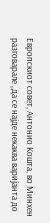Европскиот совет, Антонио Кошта, во Минхен разговарале „да се најде некаква варијанта до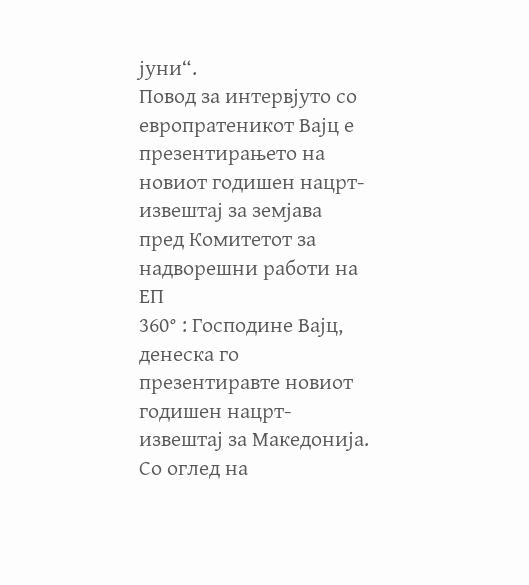јуни“.
Повод за интервјуто со европратеникот Вајц е презентирањето на новиот годишен нацрт-извештај за земјава пред Комитетот за надворешни работи на ЕП
360° : Господине Вајц, денеска го презентиравте новиот годишен нацрт-извештај за Македонија. Со оглед на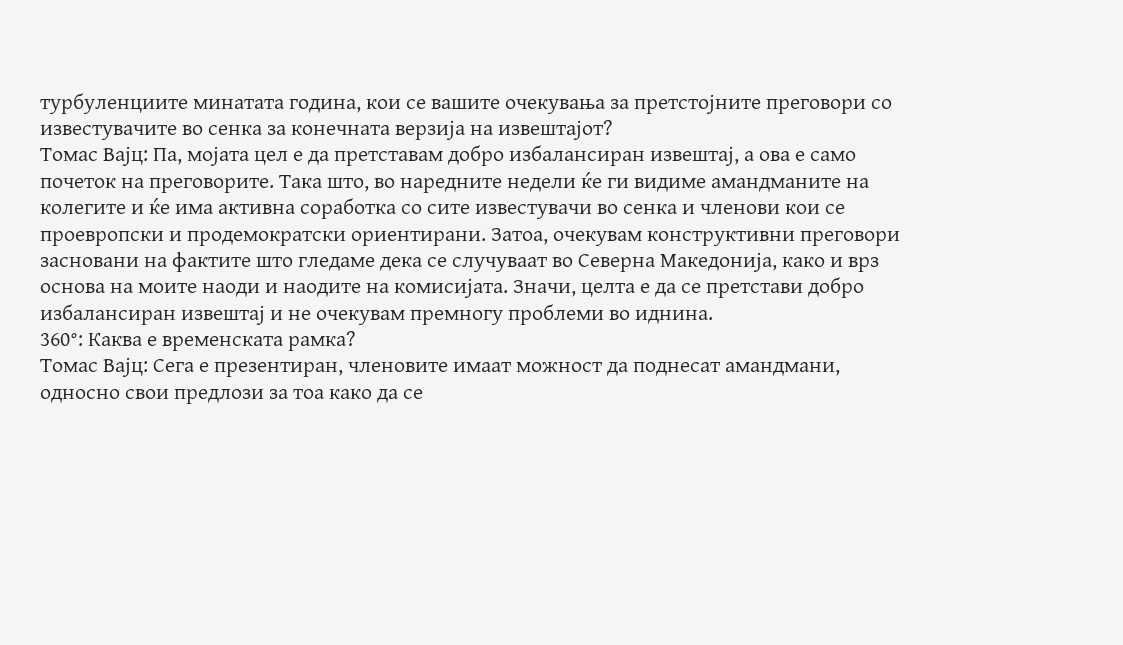турбуленциите минатата година, кои се вашите очекувања за претстојните преговори со известувачите во сенка за конечната верзија на извештајот?
Томас Вајц: Па, мојата цел е да претставам добро избалансиран извештај, а ова е само почеток на преговорите. Така што, во наредните недели ќе ги видиме амандманите на колегите и ќе има активна соработка со сите известувачи во сенка и членови кои се проевропски и продемократски ориентирани. Затоа, очекувам конструктивни преговори засновани на фактите што гледаме дека се случуваат во Северна Македонија, како и врз основа на моите наоди и наодите на комисијата. Значи, целта е да се претстави добро избалансиран извештај и не очекувам премногу проблеми во иднина.
360°: Каква е временската рамка?
Томас Вајц: Сега е презентиран, членовите имаат можност да поднесат амандмани, односно свои предлози за тоа како да се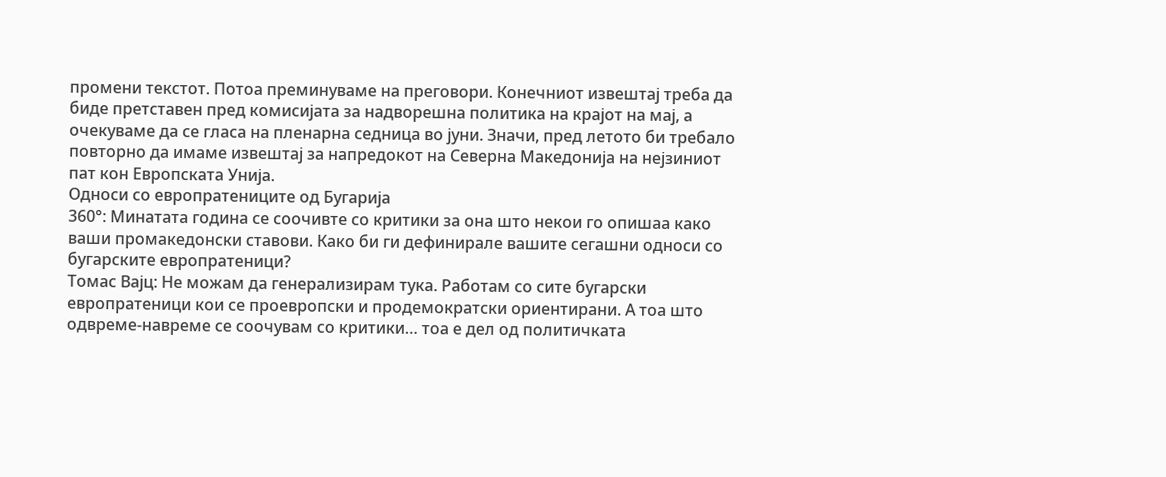промени текстот. Потоа преминуваме на преговори. Конечниот извештај треба да биде претставен пред комисијата за надворешна политика на крајот на мај, а очекуваме да се гласа на пленарна седница во јуни. Значи, пред летото би требало повторно да имаме извештај за напредокот на Северна Македонија на нејзиниот пат кон Европската Унија.
Односи со европратениците од Бугарија
360°: Минатата година се соочивте со критики за она што некои го опишаа како ваши промакедонски ставови. Како би ги дефинирале вашите сегашни односи со бугарските европратеници?
Томас Вајц: Не можам да генерализирам тука. Работам со сите бугарски европратеници кои се проевропски и продемократски ориентирани. А тоа што одвреме-навреме се соочувам со критики… тоа е дел од политичката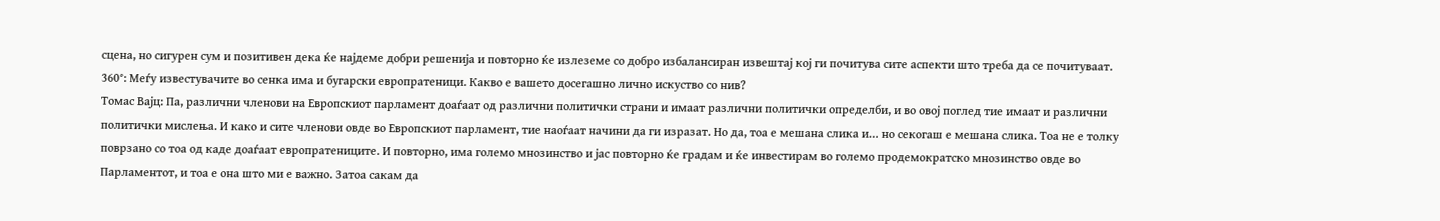сцена, но сигурен сум и позитивен дека ќе најдеме добри решенија и повторно ќе излеземе со добро избалансиран извештај кој ги почитува сите аспекти што треба да се почитуваат.
360°: Меѓу известувачите во сенка има и бугарски европратеници. Какво е вашето досегашно лично искуство со нив?
Томас Вајц: Па, различни членови на Европскиот парламент доаѓаат од различни политички страни и имаат различни политички определби, и во овој поглед тие имаат и различни политички мислења. И како и сите членови овде во Европскиот парламент, тие наоѓаат начини да ги изразат. Но да, тоа е мешана слика и… но секогаш е мешана слика. Тоа не е толку поврзано со тоа од каде доаѓаат европратениците. И повторно, има големо мнозинство и јас повторно ќе градам и ќе инвестирам во големо продемократско мнозинство овде во Парламентот, и тоа е она што ми е важно. Затоа сакам да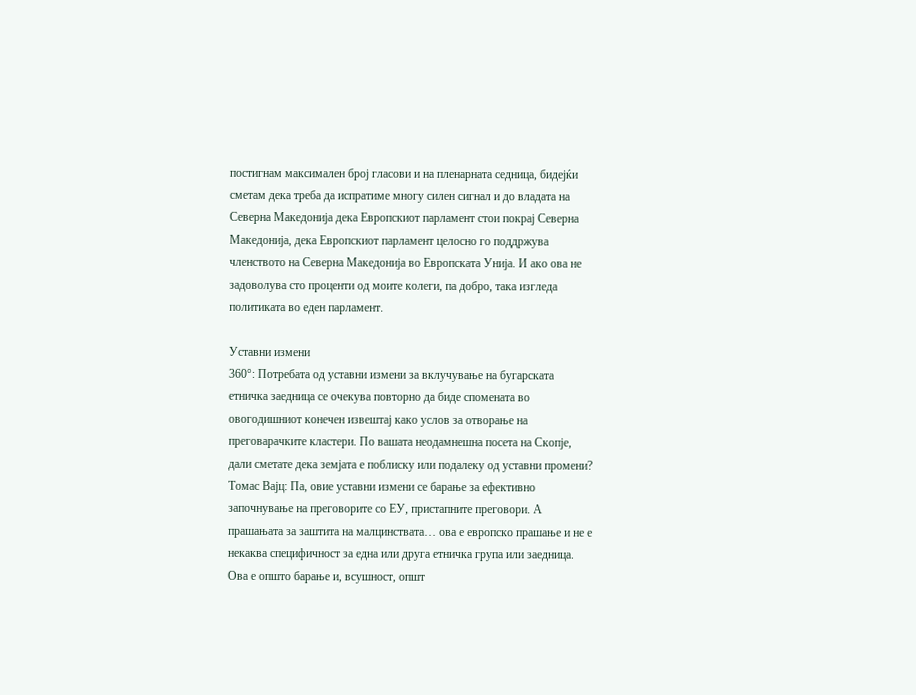постигнам максимален број гласови и на пленарната седница, бидејќи сметам дека треба да испратиме многу силен сигнал и до владата на Северна Македонија дека Европскиот парламент стои покрај Северна Македонија, дека Европскиот парламент целосно го поддржува членството на Северна Македонија во Европската Унија. И ако ова не задоволува сто проценти од моите колеги, па добро, така изгледа политиката во еден парламент.

Уставни измени
360°: Потребата од уставни измени за вклучување на бугарската етничка заедница се очекува повторно да биде спомената во овогодишниот конечен извештај како услов за отворање на преговарачките кластери. По вашата неодамнешна посета на Скопје, дали сметате дека земјата е поблиску или подалеку од уставни промени?
Томас Вајц: Па, овие уставни измени се барање за ефективно започнување на преговорите со ЕУ, пристапните преговори. А прашањата за заштита на малцинствата… ова е европско прашање и не е некаква специфичност за една или друга етничка група или заедница. Ова е општо барање и, всушност, општ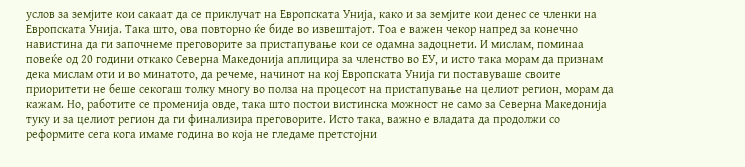услов за земјите кои сакаат да се приклучат на Европската Унија, како и за земјите кои денес се членки на Европската Унија. Така што, ова повторно ќе биде во извештајот. Тоа е важен чекор напред за конечно навистина да ги започнеме преговорите за пристапување кои се одамна задоцнети. И мислам, поминаа повеќе од 20 години откако Северна Македонија аплицира за членство во ЕУ, и исто така морам да признам дека мислам оти и во минатото, да речеме, начинот на кој Европската Унија ги поставуваше своите приоритети не беше секогаш толку многу во полза на процесот на пристапување на целиот регион, морам да кажам. Но, работите се променија овде, така што постои вистинска можност не само за Северна Македонија туку и за целиот регион да ги финализира преговорите. Исто така, важно е владата да продолжи со реформите сега кога имаме година во која не гледаме претстојни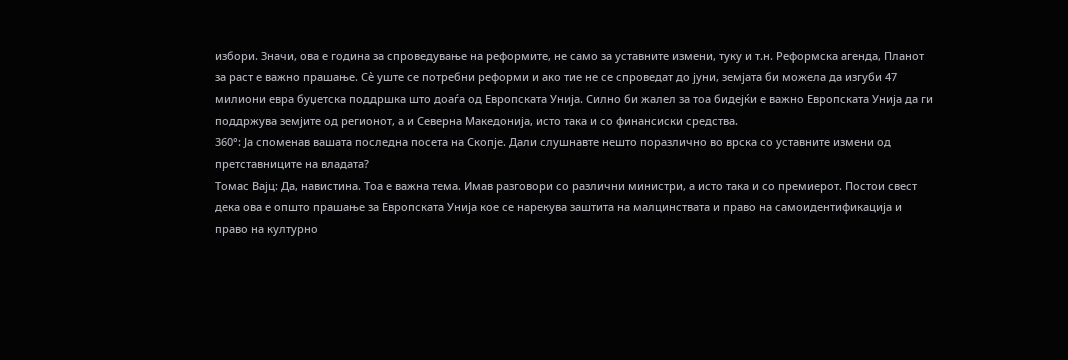избори. Значи, ова е година за спроведување на реформите, не само за уставните измени, туку и т.н. Реформска агенда, Планот за раст е важно прашање. Сè уште се потребни реформи и ако тие не се спроведат до јуни, земјата би можела да изгуби 47 милиони евра буџетска поддршка што доаѓа од Европската Унија. Силно би жалел за тоа бидејќи е важно Европската Унија да ги поддржува земјите од регионот, а и Северна Македонија, исто така и со финансиски средства.
360°: Ја споменав вашата последна посета на Скопје. Дали слушнавте нешто поразлично во врска со уставните измени од претставниците на владата?
Томас Вајц: Да, навистина. Тоа е важна тема. Имав разговори со различни министри, а исто така и со премиерот. Постои свест дека ова е општо прашање за Европската Унија кое се нарекува заштита на малцинствата и право на самоидентификација и право на културно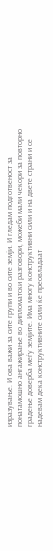изразување. И ова важи за сите групи и во сите земји. И гледам подготвеност за понатамошно ангажирање во дипломатски разговори, можеби мали чекори за повторно градење доверба меѓу земјите. Има многу конструктивни сили и на двете страни и се надевам дека конструктивните сили ќе преовладаат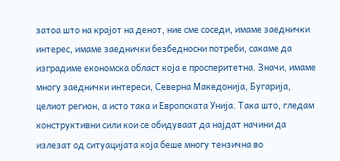затоа што на крајот на денот, ние сме соседи, имаме заеднички интерес, имаме заеднички безбедносни потреби, сакаме да изградиме економска област која е просперитетна. Значи, имаме многу заеднички интереси, Северна Македонија, Бугарија, целиот регион, а исто така и Европската Унија. Така што, гледам конструктивни сили кои се обидуваат да најдат начини да излезат од ситуацијата која беше многу тензична во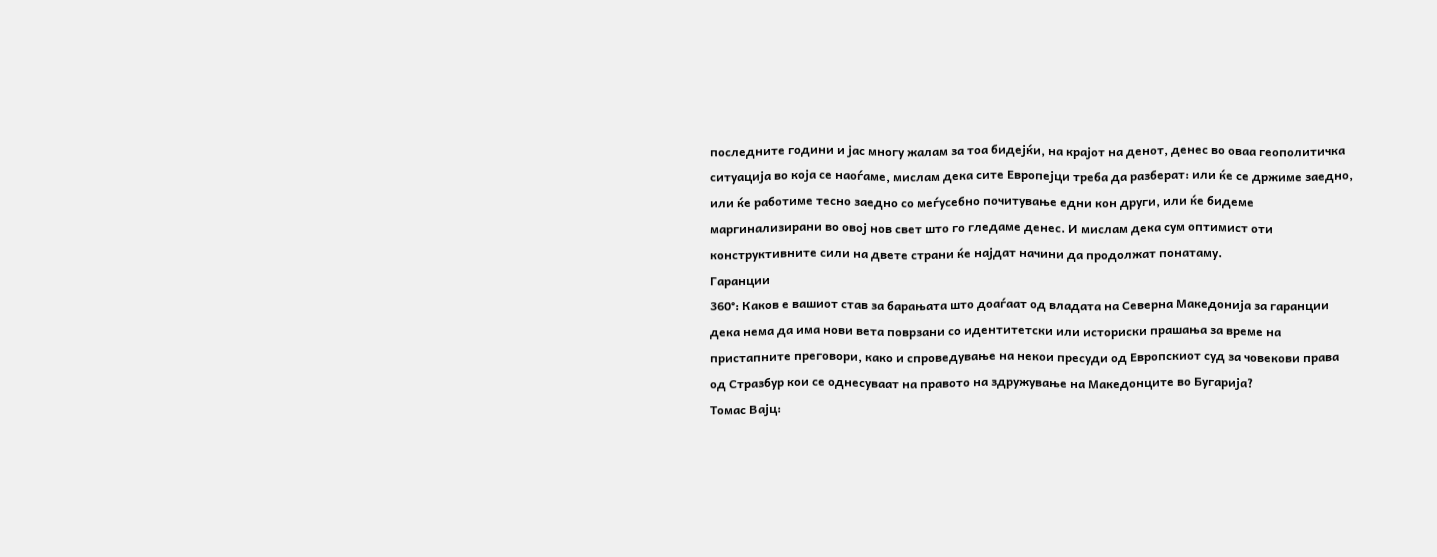последните години и јас многу жалам за тоа бидејќи, на крајот на денот, денес во оваа геополитичка ситуација во која се наоѓаме, мислам дека сите Европејци треба да разберат: или ќе се држиме заедно, или ќе работиме тесно заедно со меѓусебно почитување едни кон други, или ќе бидеме маргинализирани во овој нов свет што го гледаме денес. И мислам дека сум оптимист оти конструктивните сили на двете страни ќе најдат начини да продолжат понатаму.
Гаранции
360°: Каков е вашиот став за барањата што доаѓаат од владата на Северна Македонија за гаранции дека нема да има нови вета поврзани со идентитетски или историски прашања за време на пристапните преговори, како и спроведување на некои пресуди од Европскиот суд за човекови права од Стразбур кои се однесуваат на правото на здружување на Македонците во Бугарија?
Томас Вајц: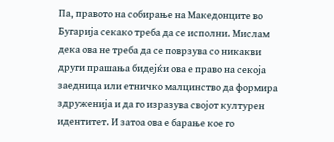Па, правото на собирање на Македонците во Бугарија секако треба да се исполни. Мислам дека ова не треба да се поврзува со никакви други прашања бидејќи ова е право на секоја заедница или етничко малцинство да формира здруженија и да го изразува својот културен идентитет. И затоа ова е барање кое го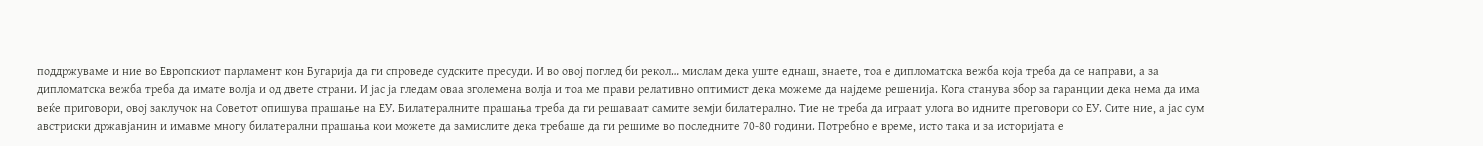поддржуваме и ние во Европскиот парламент кон Бугарија да ги спроведе судските пресуди. И во овој поглед би рекол… мислам дека уште еднаш, знаете, тоа е дипломатска вежба која треба да се направи, а за дипломатска вежба треба да имате волја и од двете страни. И јас ја гледам оваа зголемена волја и тоа ме прави релативно оптимист дека можеме да најдеме решенија. Кога станува збор за гаранции дека нема да има веќе приговори, овој заклучок на Советот опишува прашање на ЕУ. Билатералните прашања треба да ги решаваат самите земји билатерално. Тие не треба да играат улога во идните преговори со ЕУ. Сите ние, а јас сум австриски државјанин и имавме многу билатерални прашања кои можете да замислите дека требаше да ги решиме во последните 70-80 години. Потребно е време, исто така и за историјата е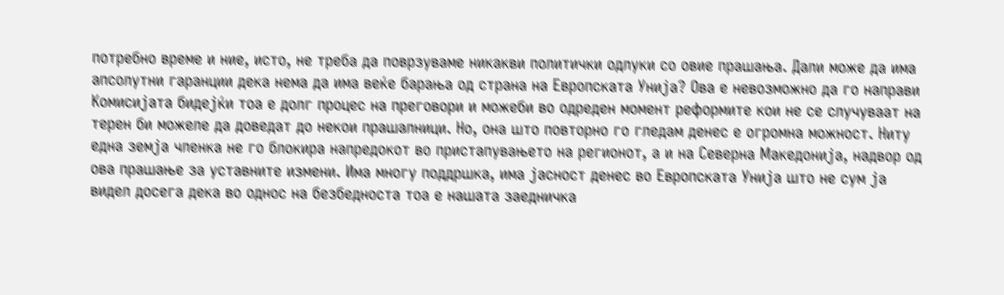потребно време и ние, исто, не треба да поврзуваме никакви политички одлуки со овие прашања. Дали може да има апсолутни гаранции дека нема да има веќе барања од страна на Европската Унија? Ова е невозможно да го направи Комисијата бидејќи тоа е долг процес на преговори и можеби во одреден момент реформите кои не се случуваат на терен би можеле да доведат до некои прашалници. Но, она што повторно го гледам денес е огромна можност. Ниту една земја членка не го блокира напредокот во пристапувањето на регионот, а и на Северна Македонија, надвор од ова прашање за уставните измени. Има многу поддршка, има јасност денес во Европската Унија што не сум ја видел досега дека во однос на безбедноста тоа е нашата заедничка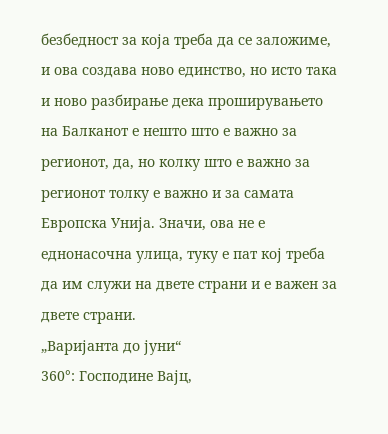безбедност за која треба да се заложиме, и ова создава ново единство, но исто така и ново разбирање дека проширувањето на Балканот е нешто што е важно за регионот, да, но колку што е важно за регионот толку е важно и за самата Европска Унија. Значи, ова не е еднонасочна улица, туку е пат кој треба да им служи на двете страни и е важен за двете страни.
„Варијанта до јуни“
360°: Господине Вајц,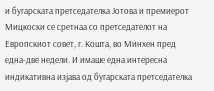и бугарската претседателка Јотова и премиерот Мицкоски се сретнаа со претседателот на Европскиот совет, г. Кошта, во Минхен пред една-две недели. И имаше една интересна индикативна изјава од бугарската претседателка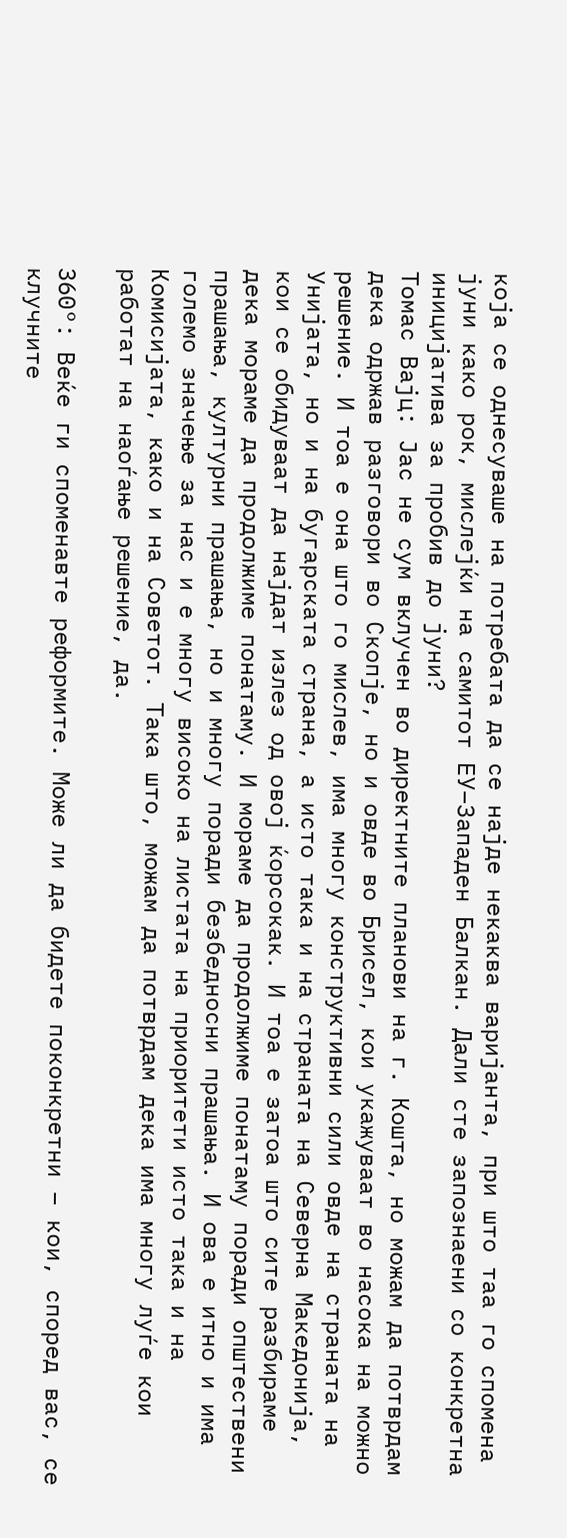која се однесуваше на потребата да се најде некаква варијанта, при што таа го спомена јуни како рок, мислејќи на самитот ЕУ–Западен Балкан. Дали сте запознаени со конкретна иницијатива за пробив до јуни?
Томас Вајц: Јас не сум вклучен во директните планови на г. Кошта, но можам да потврдам дека одржав разговори во Скопје, но и овде во Брисел, кои укажуваат во насока на можно решение. И тоа е она што го мислев, има многу конструктивни сили овде на страната на Унијата, но и на бугарската страна, а исто така и на страната на Северна Македонија, кои се обидуваат да најдат излез од овој ќорсокак. И тоа е затоа што сите разбираме дека мораме да продолжиме понатаму. И мораме да продолжиме понатаму поради општествени прашања, културни прашања, но и многу поради безбедносни прашања. И ова е итно и има големо значење за нас и е многу високо на листата на приоритети исто така и на Комисијата, како и на Советот. Така што, можам да потврдам дека има многу луѓе кои работат на наоѓање решение, да.

360°: Веќе ги споменавте реформите. Може ли да бидете поконкретни – кои, според вас, се клучните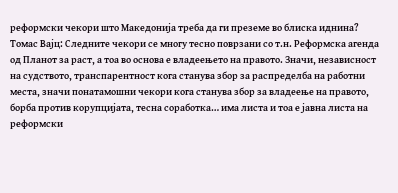реформски чекори што Македонија треба да ги преземе во блиска иднина?
Томас Вајц: Следните чекори се многу тесно поврзани со т.н. Реформска агенда од Планот за раст, а тоа во основа е владеењето на правото. Значи, независност на судството, транспарентност кога станува збор за распределба на работни места, значи понатамошни чекори кога станува збор за владеење на правото, борба против корупцијата, тесна соработка… има листа и тоа е јавна листа на реформски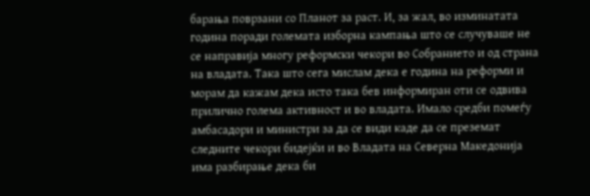барања поврзани со Планот за раст. И, за жал, во изминатата година поради големата изборна кампања што се случуваше не се направија многу реформски чекори во Собранието и од страна на владата. Така што сега мислам дека е година на реформи и морам да кажам дека исто така бев информиран оти се одвива прилично голема активност и во владата. Имало средби помеѓу амбасадори и министри за да се види каде да се преземат следните чекори бидејќи и во Владата на Северна Македонија има разбирање дека би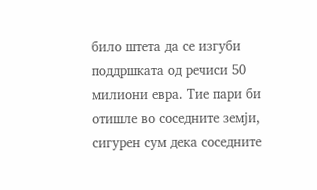било штета да се изгуби поддршката од речиси 50 милиони евра. Тие пари би отишле во соседните земји, сигурен сум дека соседните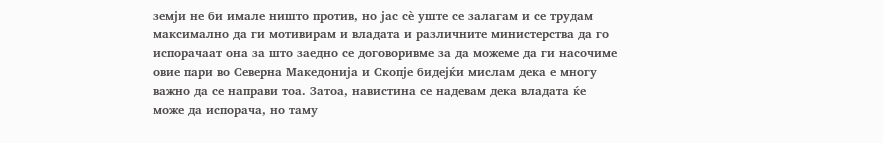земји не би имале ништо против, но јас сè уште се залагам и се трудам максимално да ги мотивирам и владата и различните министерства да го испорачаат она за што заедно се договоривме за да можеме да ги насочиме овие пари во Северна Македонија и Скопје бидејќи мислам дека е многу важно да се направи тоа. Затоа, навистина се надевам дека владата ќе може да испорача, но таму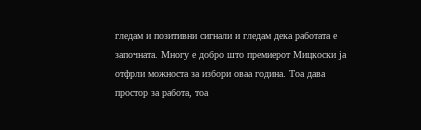гледам и позитивни сигнали и гледам дека работата е започната. Многу е добро што премиерот Мицкоски ја отфрли можноста за избори оваа година. Тоа дава простор за работа, тоа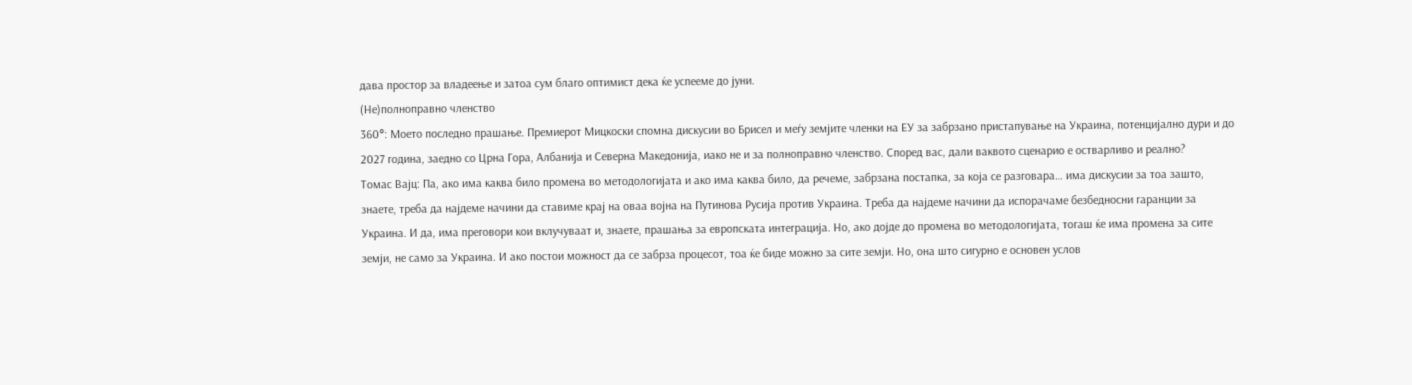дава простор за владеење и затоа сум благо оптимист дека ќе успееме до јуни.
(Не)полноправно членство
360°: Моето последно прашање. Премиерот Мицкоски спомна дискусии во Брисел и меѓу земјите членки на ЕУ за забрзано пристапување на Украина, потенцијално дури и до 2027 година, заедно со Црна Гора, Албанија и Северна Македонија, иако не и за полноправно членство. Според вас, дали ваквото сценарио е остварливо и реално?
Томас Вајц: Па, ако има каква било промена во методологијата и ако има каква било, да речеме, забрзана постапка, за која се разговара… има дискусии за тоа зашто, знаете, треба да најдеме начини да ставиме крај на оваа војна на Путинова Русија против Украина. Треба да најдеме начини да испорачаме безбедносни гаранции за Украина. И да, има преговори кои вклучуваат и, знаете, прашања за европската интеграција. Но, ако дојде до промена во методологијата, тогаш ќе има промена за сите земји, не само за Украина. И ако постои можност да се забрза процесот, тоа ќе биде можно за сите земји. Но, она што сигурно е основен услов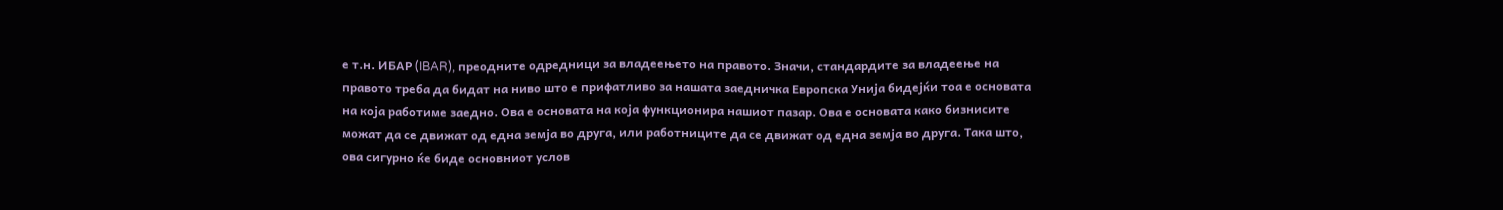е т.н. ИБАР (IBAR), преодните одредници за владеењето на правото. Значи, стандардите за владеење на правото треба да бидат на ниво што е прифатливо за нашата заедничка Европска Унија бидејќи тоа е основата на која работиме заедно. Ова е основата на која функционира нашиот пазар. Ова е основата како бизнисите можат да се движат од една земја во друга, или работниците да се движат од една земја во друга. Така што, ова сигурно ќе биде основниот услов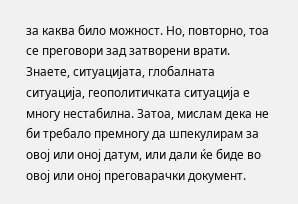за каква било можност. Но, повторно, тоа се преговори зад затворени врати. Знаете, ситуацијата, глобалната ситуација, геополитичката ситуација е многу нестабилна. Затоа, мислам дека не би требало премногу да шпекулирам за овој или оној датум, или дали ќе биде во овој или оној преговарачки документ.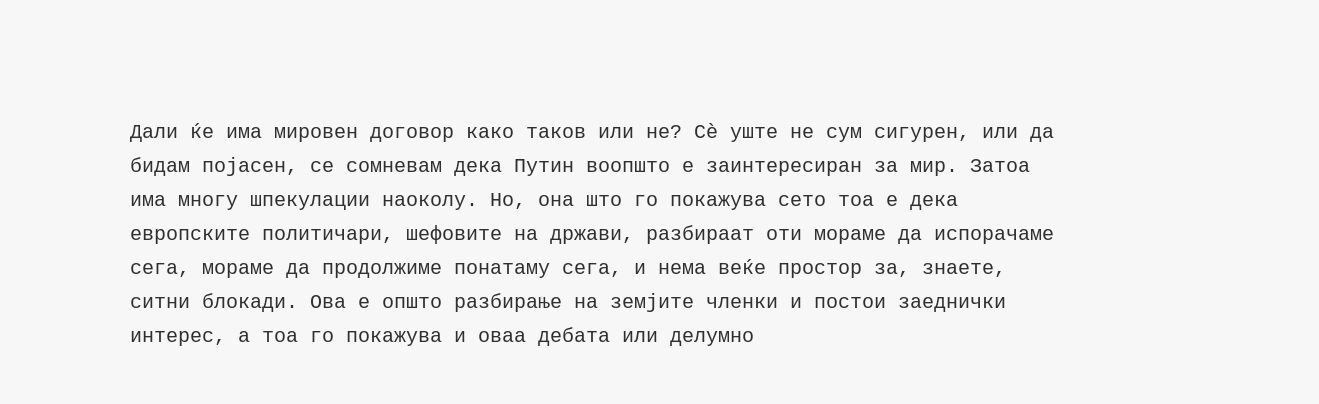Дали ќе има мировен договор како таков или не? Сè уште не сум сигурен, или да бидам појасен, се сомневам дека Путин воопшто е заинтересиран за мир. Затоа има многу шпекулации наоколу. Но, она што го покажува сето тоа е дека европските политичари, шефовите на држави, разбираат оти мораме да испорачаме сега, мораме да продолжиме понатаму сега, и нема веќе простор за, знаете, ситни блокади. Ова е општо разбирање на земјите членки и постои заеднички интерес, а тоа го покажува и оваа дебата или делумно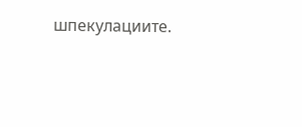шпекулациите.